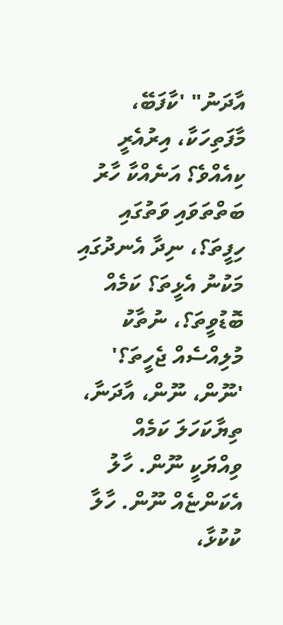އާދަނު" 'ކާފަބޭ، މާފަތިހަކާ، އިރުއެރީ ކިއެއްވެ؟ އަނެއްކާ ހާރު ބަތްތަވައި ވަތުގައި ހިފީތަ؟، ނިދާ އެނދުގައި މަކުނު އެޅީތަ؟ ކަމެއް ބޮޑުވީތަ؟، ނުތާކު މުލިއްސެއް ޖެހީތަ؟'
'ނޫން، ނޫން، އާދަނާ، ތިޔާކަހަލަ ކަމެއް ވިއްޔަކީ ނޫން. ހާލު އެކަންޏެއް ނޫން. ހާލާ ކުކުޅާ،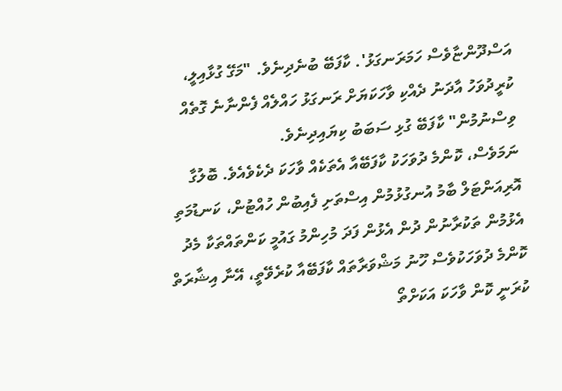އަސްދޫންޏާވެސް ހަމަރަނގަޅު'. ކާފަބޭ ބުނެދިނެވެ. "މަގޭ ގުޅާއިލީ، ކުރީދުވަހު އާދަނު ދެއްކި ވާހަކަޔަށް ރަނގަޅު ހައްލެއް ފެންނާނެ ގޮތެއް ވިސްނުމުން" ކާފަބޭ ގުޅި ސަބަބު ކިޔައިދިނެވެ.
ނަމަވެސް، ކޮންމެ ދުވަހަކު ކާފަބޭއާ އެތަކެއް ވާހަކަ ދެކެވެއެވެ. ބޮލުގާ އޮރިއަންޓަލް ބާމު އުނގުޅުމުން އިސްތަށި ފެއިބުން ހުއްޓުން، ކަނޑުމަތި އެޅުމުން ތަކުރާނުން ދުން އެޅުން ފަދަ މުހިންމު ގައުމީ ކަންތައްތަކާ މެދު ކޮންމެ ދުވަހަކުވެސް ހޫނު މަޝްވަރާތައް ކާފަބޭއާ ކުރެވޭތީ، އޭނާ އިޝާރަތް ކުރަނީ ކޮން ވާހަކަ އަކަށްތޯ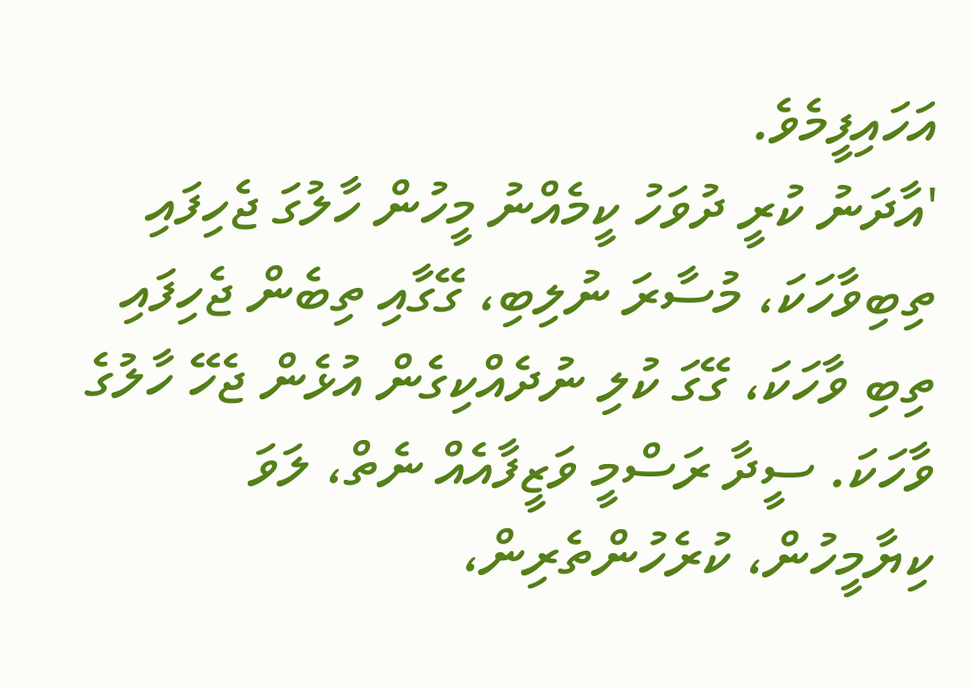އަހައިފީމެވެ.
'އާދަނު ކުރީ ދުވަހު ކީމެއްނު މީހުން ހާލުގަ ޖެހިފައި ތިބިވާހަކަ، މުސާރަ ނުލިބި، ގޭގާއި ތިބެން ޖެހިފައި ތިބި ވާހަކަ، ގޭގަ ކުލި ނުދެއްކިގެން އުޅެން ޖެހޭ ހާލުގެ ވާހަކަ. ސީދާ ރަސްމީ ވަޒީފާއެއް ނެތް، ލަވަ ކިޔާމީހުން، ކުރެހުންތެރިން،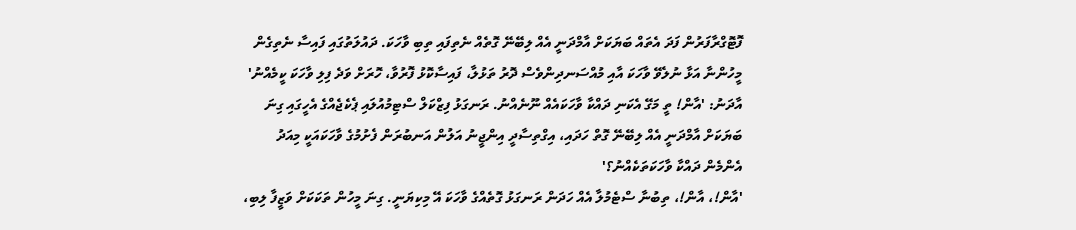ފޮޓޮގްރާފަރުން ފަދަ އެތައް ބަޔަކަށް އާމްދަނީ އެއް ލިބޭނޭ ގޮތެއް ނެތިފައި ތިބި ވާހަކަ. ދައުލަތުގައި ފައިސާ ނެތިގެން މީހުންނާ އަޅާ ނުލެވޭ ވާހަކަ އާއި މުއްސަނދިންވެސް ދޮރު ތަޅުލާ، ފައިސާކޮޅު ފޮރުވާ، ހޮރަށް ވަދެ ފިލި ވާހަކަ ކީމެއްނު'
އާދަނު: 'އާން! ތީ މަގޭ އެކަނި ދައްކާ ވާހަކައެއް ނޫނެއްނު. ރަނގަޅު ފިޒްކަލް ސްޓިމުއުލައި ޕެކެޖެއްގެ އެހީގައި ގިނަ ބަޔަކަށް އާމްދަނީ އެއް ލިބޭނޭ ގޮތް ހަދައި، އިގްތިސާދީ އިންޖީނު އަލުން އަނބުރަން ފެށުމުގެ ވާހަކައަކީ މިއަދު އެންމެން ދައްކާ ވާހަކަތަކެއްނު؟'
'އާން!، އާން!، ތިބުނާ ސްޓެމުލާ އެއް ހަދަން ރަނގަޅު ގޮތެއްގެ ވާހަކަ އޭ މިކިޔަނީ. ގިނަ މީހުން ތަކަކަށް ވަޒީފާ ލިބި،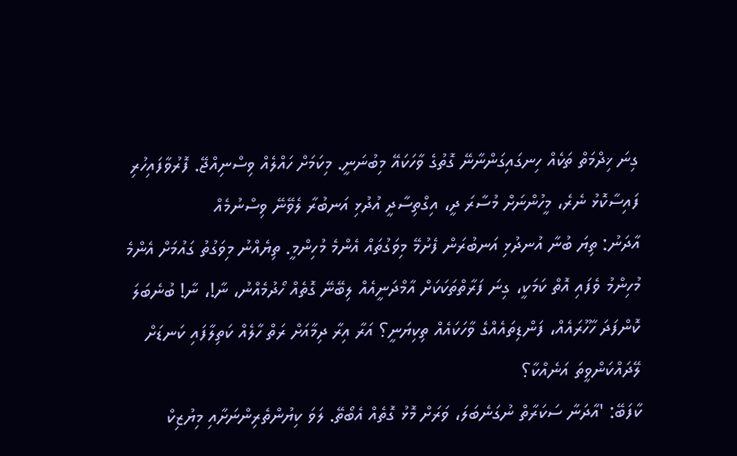ގިނަ ޚިދްމަތް ތަކެއް ހިނގައިގަންނާނޭ ގޮތުގެ ވާހަކައޭ މިބުނަނީ. މިކަމަށް ހައްލެއް ވިސްނިއްޖޭ. ފޮރުވާފައިހުރި ފައިސާކޮޅު ނެރެ، މީހުންނަށް މުސާރަ ދީ، އިގްތިސާދީ އުދުޅި އަނބުރާ ލެވޭނޭ ވިސްނުމެއް
އާދަނު: ތިޔަ ބުނާ އުނދުޅި އަނބުރަން ފެށުމޭ މިވަގުތައް އެންމެ މުހިންމީ. ތިޔެއްނު މިވަގުތު ގައުމަށް އެންމެ މުހިންމު ވެފައި އޮތް ކަމަކީ، ގިނަ ފަރާތްތަކަކަށް އާމްދަނީއެއް ލިބޭނޭ ގޮތެއް ހޯދުމެއްނު، ނާ!، ނާ! ބުނެބަލަ ކޮންފަދަ ހާހޫރައެއް، ފަންޑިތައެއްގެ ވާހަކައެއް ތިކިޔަނީ؟ އަރާ އިރާ ދިމާއަށް ރަތް ހާލެއް ކަތިލާފައި ކަނޑަށް ލޭދައްކަންވީތަ އަނެއްކާ؟
ކާފަބޭ: 'އާދަނާ ސަކަރާތް ނުގަނެބަލަ، ވަރަށް މޮޅު ގޮތެއް އެބޯތޭ. ލަވަ ކިޔުންތެރިންނަށާއި މިޔުޒިކް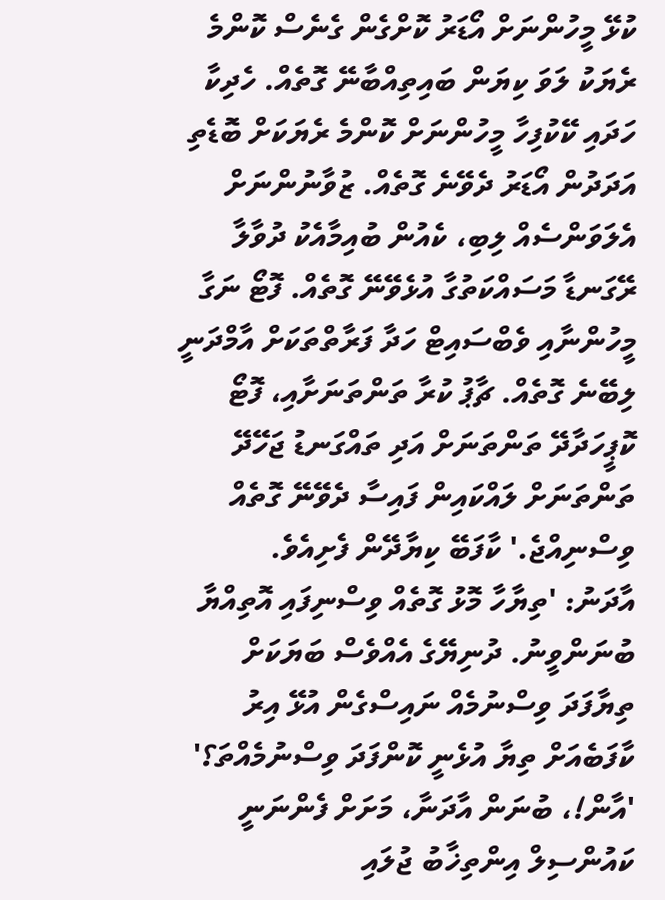ކުޅޭ މީހުންނަށް އޯޑަރު ކޮށްގެން ގެނެސް ކޮންމެ ރެޔަކު ލަވަ ކިޔަން ބައިތިއްބާނޭ ގޮތެއް. ހެދިކާ ހަދައި ކޭކުފިހާ މީހުންނަށް ކޮންމެ ރެޔަކަށް ބޮޑެތި އަދަދުން އޯޑަރު ދެވޭނެ ގޮތެއް. ޒުވާނުންނަށް އެލަވަންސެއް ލިބި، ކެއުން ބުއިމާއެކު ދުވާލާ ރޭގަނޑާ މަސައްކަތުގާ އުޅެވޭނޭ ގޮތެއް. ފޮޓޯ ނަގާ މީހުންނާއި ވެބްސައިޓް ހަދާ ފަރާތްތަކަށް އާމްދަނީ ލިބޭނެ ގޮތެއް. ޗާޕު ކުރާ ތަންތަނަށާއި، ފޮޓޯ ކޮޕީހަދާދޭ ތަންތަނަށް އަދި ތައްގަނޑު ޖަހޭދޭ ތަންތަނަށް ލައްކައިން ފައިސާ ދެވޭނޭ ގޮތެއް ވިސްނިއްޖެ.' ކާފަބޭ ކިޔާދޭން ފެށިއެވެ.
އާދަނު: 'ތިޔާހާ މޮޅު ގޮތެއް ވިސްނިފައި އޮތިއްޔާ ބުނަންވީނު. ދުނިޔޭގެ އެއްވެސް ބަޔަކަށް ތިޔާފަދަ ވިސްނުމެއް ނައިސްގެން އުޅޭ އިރު ކާފަބެއަށް ތިޔާ އުޅެނީ ކޮންފަދަ ވިސްނުމެއްތަ؟'
'އާން!، ބުނަން އާދަނާ، މަށަށް ފެންނަނީ ކައުންސިލް އިންތިޚާބު ޖުލައި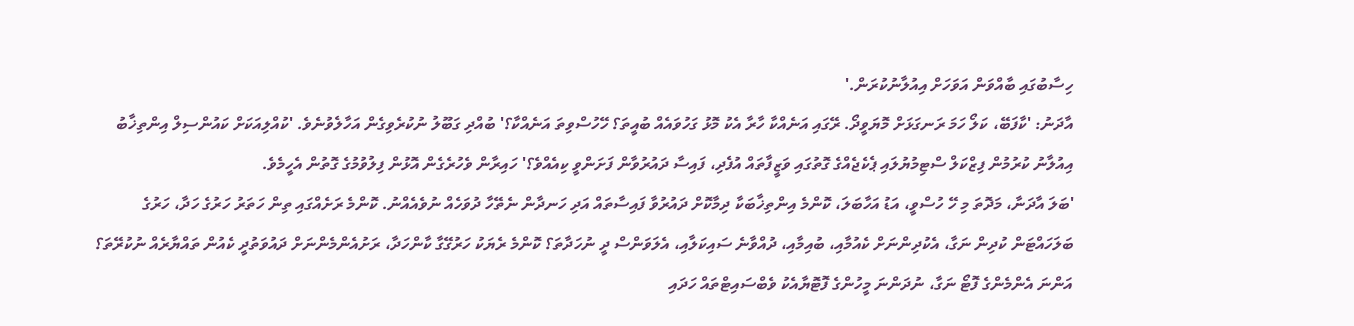ހިސާބުގައި ބާއްވަން އަވަހަށް އިއުލާނުކުރަން.'
އާދަނު: 'ކާފަބޭ، ކަލޯ ހަމަ ރަނގަޅަށް މޮޔަވީދޯ. ރޭގައި އަނެއްކާ ހާރާ އެކު މޮޅު ގަހުވައެއް ބުއީތަ؟ ހޭހުސްވިތަ އަނެއްކާ؟' ބުއްދި ގަބޫލު ނުކުރެވިގެން އަހާލެވުނެވެ. 'ކުއްލިއަކަށް ކައުންސިލް އިންތިޚާބު އިއުލާނު ކުރުމުން ފިޒްކަލް ސްޓިމުޔުލައި ޕެކެޖެއްގެ ގޮތުގައި ވަޒީފާތައް އުފެދި، ފައިސާ ދައުރުވާން ފަށަންވީ ކިއެއްވެ؟' ހައިރާން ވެހުރެގެން އޮޅުން ފިލުވުމުގެ ގޮތުން އެހީމެވެ.
'ބަލަ އާދަނާ، މަދޮތަ މި ހޭ ހުސްވީ، އަޑު އަހާބަލަ، ކޮންމެ އިންތިޚާބަކާ ދިމާކޮށް ދައުރުވާ ފައިސާތައް އަދި ހަނދާން ނެތޭހާ ދުވަހެއް ނުވެއެއްނު. ކޮންމެ ރަށެއްގައި ތިން ހަތަރު ހަރުގެ ހަދާ، ހަރުގެ ބަލަހައްޓަން ކުދިން ނަގާ، އެކުދިންނަށް ކެއުމާއި، ބުއިމާއި، ދުއްވާނެ ސައިކަލާއި، އެލަވަންސް ދީ ނުހަދާތަ؟ ކޮންމެ ރެޔަކު ހަރުގޭގާ ކާންހަދާ، ރަށުއެންމެންނަށް ދައުވަތުދީ ކެއުން ތައްޔާރެއް ނުކުރޭތަ؟ އަންނަ އެންމެންގެ ފޮޓޯ ނަގާ، ނުދަންނަ މީހުންގެ ފޮޓޮޔާއެކު ވެބްސައިޓްތައް ހަދައި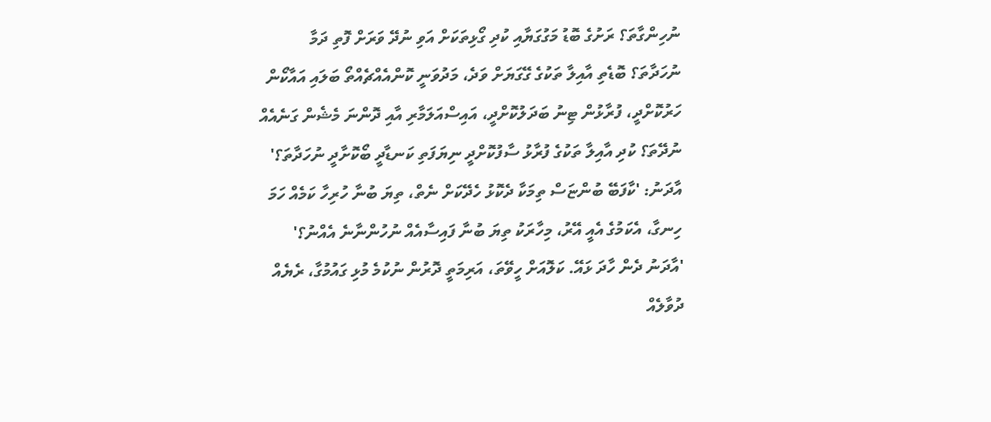ނުހިންގާތަ؟ ރަށުގެ ބޮޑު މަގުގަޔާއި ކުދި ގޯޅިތަކަށް އަވި ނުދޭ ވަރަށް ފޮތި ދަމާ ނުހަދާތަ؟ ބޮޑެތި އާއިލާ ތަކުގެ ގޭގަޔަށް ވަދެ، މަދުވަނީ ކޮންއެއްޗެއްތޯ ބަލައި އައާކޯން ހަރުކޮށްދީ، ފުރާޅުން ޓިނު ބަދަލުކޮށްދީ، އައިސްއަލަމާރި އާއި ދޮންނަ މެޝެން ގަނެއެއް ނުދޭތަ؟ ކުދި އާއިލާ ތަކުގެ ފުރާޅު ސާފުކޮށްދީ ނިޔަފަތި ކަނޑާދީ ބޯކޮށާދީ ނުހަދާތަ؟'
އާދަނު: 'ކާފަބޭ ބުންޏަސް ތިމަކާ ދެކޮޅު ހެދޭކަށް ނެތް، ތިޔަ ބުނާ ހުރިހާ ކަމެއް ހަމަ ހިނގާ، އެކަމުގެ އެއީ އޭރު، މިހާރަކު ތިޔަ ބުނާ ފައިސާއެއް ނުހުންނާނެ އެއްނު؟'
'އާދަނު ދެން ހާދަ ޅައޭ. ކަލޮއަށް ހީވޭތަ، އަރިމަތީ ދޮރުން ނުކުމެ މުޅި ގައުމުގާ، ރެޔެއް ދުވާލެއް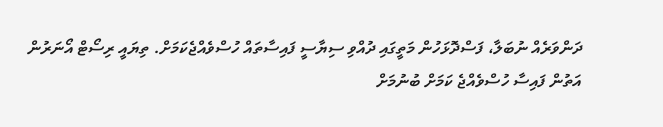ދަންވަރެއް ނުބަލާ، ފަސްދޮޅަހުން މަތީގައި ދުއްވި ސިޔާސީ ފައިސާތައް ހުސްވެއްޖެކަމަށް. ތިޔައީ ރިސޯޓް އޯނަރުން އަތުން ފައިސާ ހުސްވެއްޖެ ކަމަށް ބުނުމަށް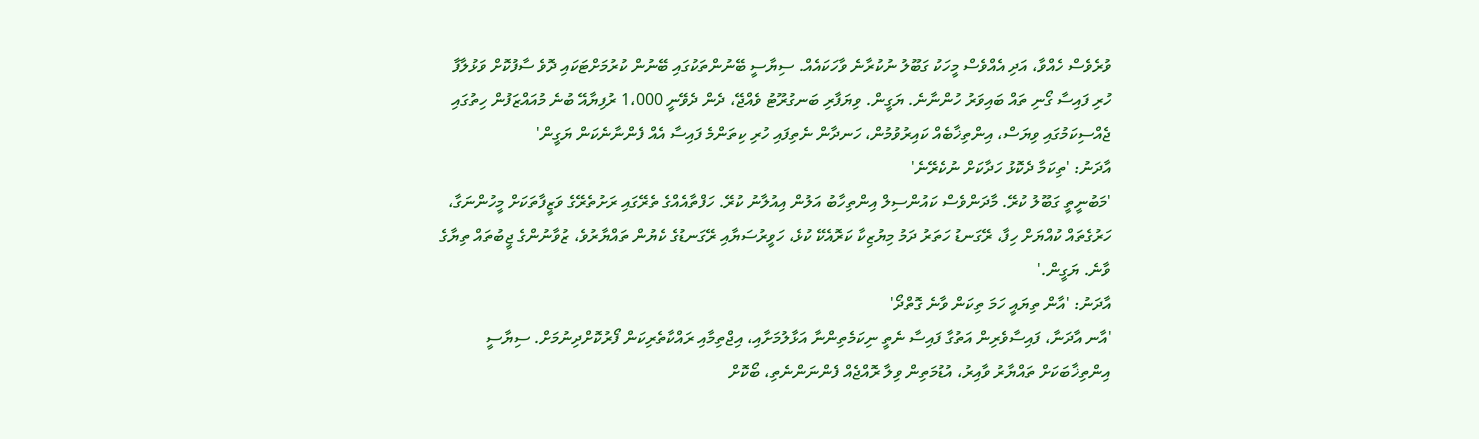ވުރެވެސް ހެއްވާ، އަދި އެއްވެސް މީހަކު ގަބޫލު ނުކުރާނެ ވާހަކައެއް. ސިޔާސީ ބޭނުންތަކުގައި ބޭނުން ކުރުމަށްޓަކައި ދޮވެ ސާފުކޮށް ވަޅުލާފާ ހުރި ފައިސާ ގޯނި ތައް ބައިވަރު ހުންނާނެ. ޔަގީން. ވިޔަފާރި ބަނގުރޫޓު ވެއްޖޭ، ދެން ދެވޭނީ 1،000 ރުފިޔާއޭ ބުނެ މުއައްޒަފުން ހިތުގައި ޖެއްސިކަމުގައި ވިޔަސް، އިންތިޚާބެއް ކައިރުވުމުން، ހަނދާން ނެތިފައި ހުރި ކިތަންމެ ފައިސާ އެއް ފެންނާނެކަން ޔަގީން'
އާދަނު: 'ތިކަމާ ދެކޮޅު ހަދާކަށް ނުކެރޭނެ'
'މަބުނީތީ ގަބޫލު ކުރޭ. މާދަންވެސް ކައުންސިލް އިންތިހާބު އަލުން އިއުލާނު ކުރޭ. ހަފްތާއެއްގެ ތެރޭގައި ރަށުތެރޭގެ ވަޒީފާތަކަށް މީހުންނަގާ، ހަރުގެތައް ކުއްޔަށް ހިފާ، ރޭގަނޑު ހަތަރު ދަމު މިޔުޒިކާ ކަރޮއެކޭ ކުޅެ، ހަވީރުސަޔާއި ރޭގަނޑުގެ ކެޔުން ތައްޔާރުވެ، ޒުވާނުންގެ ޖީބުތައް ތިޔާގެ ވާނެ. ޔަގީން.'
އާދަނު: 'އާން ތިޔައީ ހަމަ ތިކަން ވާނެ ގޮތްދޯ'
'އާނ އާދަނާ، ފައިސާވެރިން އަތުގާ ފައިސާ ނެތީ ނިކަމެތިންނާ އަޅާލުމަށާއި، އިޖްތިމާއި ރައްކާތެރިކަން ފޯރުކޮށްދިނުމަށް. ސިޔާސީ އިންތިޚާބަކަށް ތައްޔާރު ވާއިރު، އުޑުމަތިން ވިލާ ރޮއްޖެއް ފެންނަންނެތި، ބޯކޮށް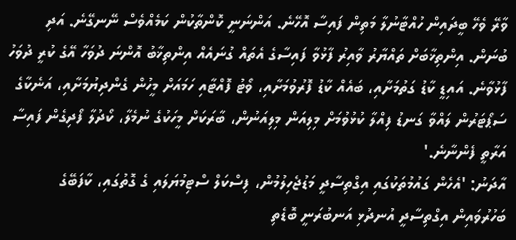ވާރޭ ވެހޭ ބީދައިން ހުއްޓާނުލާ މަތިން ފައިސާ އޮހޭނެ. އަންނަނީ ކޮންތާކުން ކަމެއްވެސް ނޭނގޭނެ. އަދި ބުނަން. އިންތިޚާބަށް ތައްޔާރު ވާއިރު ފާޅުވާ ފައިސާގެ އެތައް ގުނައެއް އިންތިޚާބު އޮންނަ ދުވަހާ އޭގެ ކުރީ ދުވަހު ފާޅުވާނެ. އައިޑީ ކާޑު ގަތުމަށާއި، ބައެއް ކާޑު ފޮރުވުމަށާއި، ވޯޓު ފޮއްޓާއި ހަމައަށް މީހުން ގެންދިޔުމަށާއި، އަނެކާގެ ސަޕޯޓަރުން ލައްވާ ގަނޑު ފިއްލާ ކުޅުވުމަށް މިލިއަން މިލިއަނުން، ބާރަކަށް މީހަކުގެ ނުމެލާ، ކޯދުލާ ފޯދިގެން ފައިސާ އަރާތީ ފެންނާނެ.'
އާދަނު: 'އެހެން ގައުމުތަކުގައި އިގްތިސާދީ މަޑުޖެހިލުމުން، ފިސްކަލް ސްޓިމުޔަލައި ގެ ގޮތުގައި، ކާފަބޭގެ ބަހުރުވައިން އިގްތިސާދީ އުނދުޅި އަނބުރަނީ ބޮޑެތި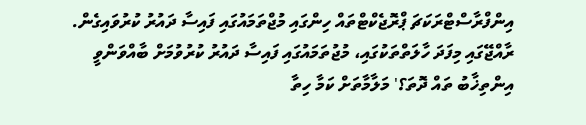އިންފްރާސްޓްރަކަޗަ ޕްރޮޖެކްޓްތައް ހިންގައި މުޖްތަމައުގައި ފައިސާ ދައުރު ކުރުވައިގެން. ރާއްޖޭގައި މިފަދަ ހާލަތްތަކުގައި، މުޖުތަމައުގައި ފައިސާ ދައުރު ކުރުވުމަށް ބާއްވަންވީ އިންތިޚާބު ތައް ދޮތަ؟' މަލާމާތަށް ކަމާ ހިތާ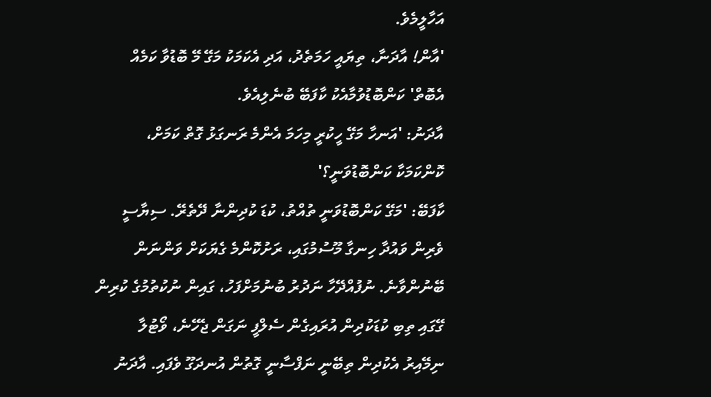އަހާލީމެވެ.
'އާން! އާދަނާ، ތިޔައީ ހަމަތެދު، އަދި އެކަމަކު މަގޭ މޭ ބޮޑުވާ ކަމެއް އެބޮތް' ކަންބޮޑުވުމާއެކު ކާފަބޭ ބުނެލިއެވެ.
އާދަނު: 'އަނހާ މަގޭ ހީކުރީ މިހަމަ އެންމެ ރަނގަޅު ގޮތް ކަމަށް، ކޮންކަމަކާ ކަންބޮޑުވަނީ؟'
ކާފަބޭ: 'މަގޭ ކަންބޮޑުވަނީ ތުއްތު، ކުޑަ ކުދިންނާ ދޭތެރޭ. ސިޔާސީ ވެރިން ވައުދާ ހިނގާ މޫސުމުގައި، ރަށުކޮންމެ ގެޔަކަށް ވަންނަން ބޭނުންވާނެ. ނުފުއްދޭހާ ނަދުރު ބުނުމަށްފަހު، ގައިން ނުކުތުމުގެ ކުރިން ގޭގައި ތިބި ކުޑަކުދިން އުރައިގެން ސެލްފީ ނަގަން ޖެހޭނެ، ވޯޓުލާ ނިމޭއިރު އެކުދިން ތިބޭނީ ނަފްސާނީ ގޮތުން އުނދަގޫ ވެފައި. އާދަނު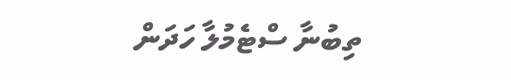ތިބުނާ ސްޓެމުލާ ހަދަން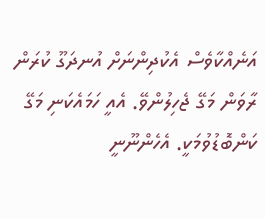އަނެއްކާވެސް އެކުދިންނަށް އުނދަގޫ ކުރަން ރާވަން މަގޭ ޖެހިލުންވޭ. އެއީ ހަމައެކަނި މަގޭ ކަންބޮޑުވުމަކީ. އެހެންނޫނީ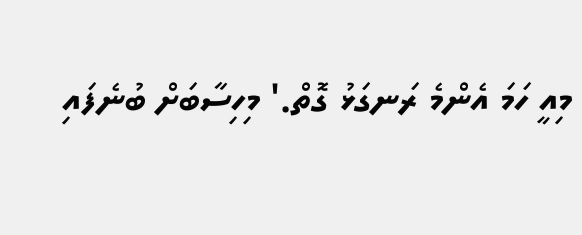މިއީ ހަމަ އެންމެ ރަނގަޅު ގޮތް.' މިހިސާބަށް ބުނެފައި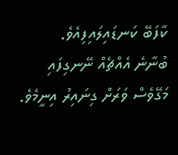ކާފަބޭ ކަނޑައިލައިފިއެވެ.
ބުނާނެ އެއްޗެއް ނޭނގިފައި މަގޭވެސް ވަރަށް ގިނައިރު އިނީމެވެ.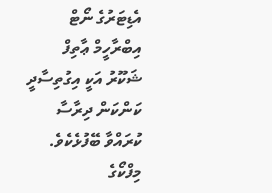އެޑިޓަރުގެ ނޯޓް
އިބްރާހީމް ޢާތިފް ޝަކޫރު އަކީ އިގުތިސާދީ ކަންކަން ދިރާސާ ކުރައްވާ ބޭފުޅެކެވެ. މިފްކޯގެ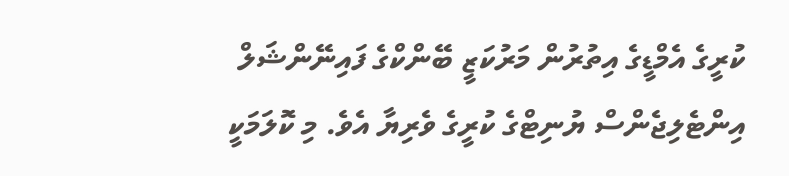ކުރީގެ އެމްޑީގެ އިތުރުން މަރުކަޒީ ބޭންކްގެ ފައިނޭންޝަލް އިންޓެލިޖެންސް ޔުނިޓްގެ ކުރީގެ ވެރިޔާ އެވެ. މި ކޮލަމަކީ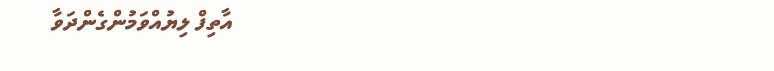އާތިފް ލިޔުއްވަމުންގެންދަވާ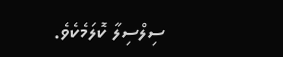ސިލްސިލާ ކޮލަމެކެވެ.